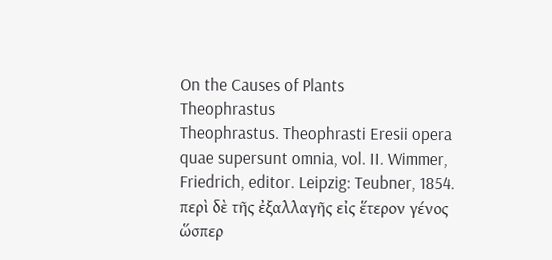On the Causes of Plants
Theophrastus
Theophrastus. Theophrasti Eresii opera quae supersunt omnia, vol. II. Wimmer, Friedrich, editor. Leipzig: Teubner, 1854.
περὶ δὲ τῆς ἐξαλλαγῆς εἰς ἕτερον γένος ὥσπερ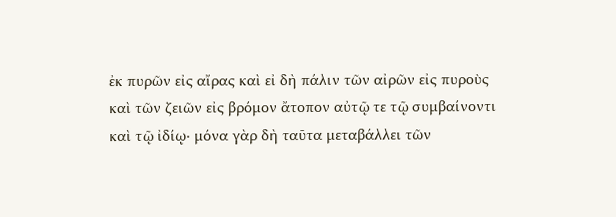ἐκ πυρῶν εἰς αἴρας καὶ εἰ δὴ πάλιν τῶν αἰρῶν εἰς πυροὺς καὶ τῶν ζειῶν εἰς βρόμον ἄτοπον αὐτῷ τε τῷ συμβαίνοντι καὶ τῷ ἰδίῳ· μόνα γὰρ δὴ ταῦτα μεταβάλλει τῶν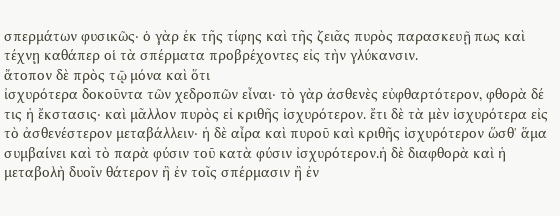σπερμάτων φυσικῶς· ὁ γὰρ ἐκ τῆς τίφης καὶ τῆς ζειᾶς πυρὸς παρασκευῇ πως καὶ τέχνῃ καθάπερ οἱ τὰ σπέρματα προβρέχοντες εἰς τὴν γλύκανσιν.
ἄτοπον δὲ πρὸς τῷ μόνα καὶ ὅτι
ἰσχυρότερα δοκοῦντα τῶν χεδροπῶν εἶναι· τὸ γὰρ ἀσθενὲς εὐφθαρτότερον, φθορὰ δέ τις ἡ ἔκστασις· καὶ μᾶλλον πυρὸς εἰ κριθῆς ἰσχυρότερον. ἔτι δὲ τὰ μὲν ἰσχυρότερα εἰς τὸ ἀσθενέστερον μεταβάλλειν· ἡ δὲ αἶρα καὶ πυροῦ καὶ κριθῆς ἰσχυρότερον ὥσθ᾽ ἅμα συμβαίνει καὶ τὸ παρὰ φύσιν τοῦ κατὰ φύσιν ἰσχυρότερον.ἡ δὲ διαφθορὰ καὶ ἡ μεταβολὴ δυοῖν θάτερον ἢ ἐν τοῖς σπέρμασιν ἢ ἐν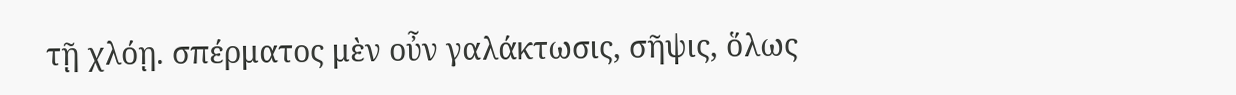τῇ χλόῃ. σπέρματος μὲν οὖν γαλάκτωσις, σῆψις, ὅλως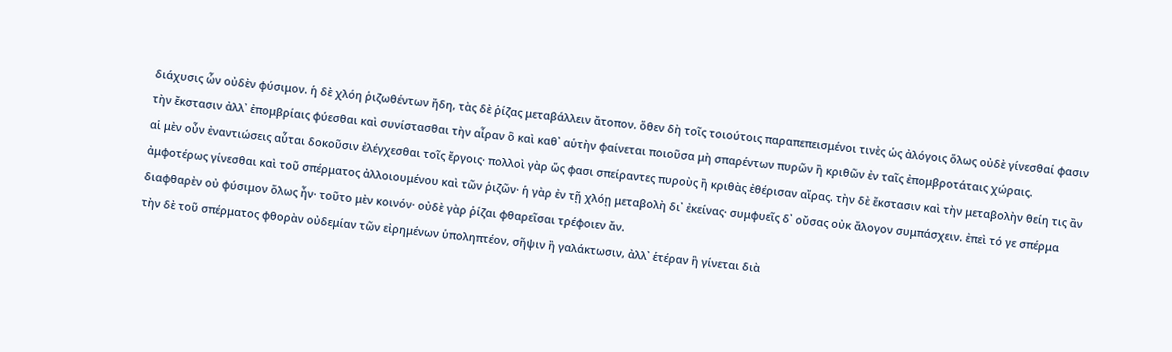διάχυσις ὧν οὐδὲν φύσιμον. ἡ δὲ χλόη ῥιζωθέντων ἤδη, τὰς δὲ ῥίζας μεταβάλλειν ἄτοπον. ὅθεν δὴ τοῖς τοιούτοις παραπεπεισμένοι τινὲς ὡς ἀλόγοις ὅλως οὐδὲ γίνεσθαί φασιν τὴν ἔκστασιν ἀλλ᾽ ἐπομβρίαις φύεσθαι καὶ συνίστασθαι τὴν αἶραν ὃ καὶ καθ᾽ αὑτὴν φαίνεται ποιοῦσα μὴ σπαρέντων πυρῶν ἢ κριθῶν ἐν ταῖς ἐπομβροτάταις χώραις.
αἱ μὲν οὖν ἐναντιώσεις αὗται δοκοῦσιν ἐλέγχεσθαι τοῖς ἔργοις· πολλοὶ γὰρ ὥς φασι σπείραντες πυροὺς ἢ κριθὰς ἐθέρισαν αἴρας. τὴν δὲ ἔκστασιν καὶ τὴν μεταβολὴν θείη τις ἂν ἀμφοτέρως γίνεσθαι καὶ τοῦ σπέρματος ἀλλοιουμένου καὶ τῶν ῥιζῶν· ἡ γὰρ ἐν τῇ χλόῃ μεταβολὴ δι᾽ ἐκείνας· συμφυεῖς δ᾽ οὔσας οὐκ ἄλογον συμπάσχειν. ἐπεὶ τό γε σπέρμα διαφθαρὲν οὐ φύσιμον ὅλως ἦν· τοῦτο μὲν κοινόν· οὐδὲ γὰρ ῥίζαι φθαρεῖσαι τρέφοιεν ἄν.
τὴν δὲ τοῦ σπέρματος φθορὰν οὐδεμίαν τῶν εἰρημένων ὑποληπτέον, σῆψιν ἢ γαλάκτωσιν, ἀλλ᾽ ἑτέραν ἣ γίνεται διὰ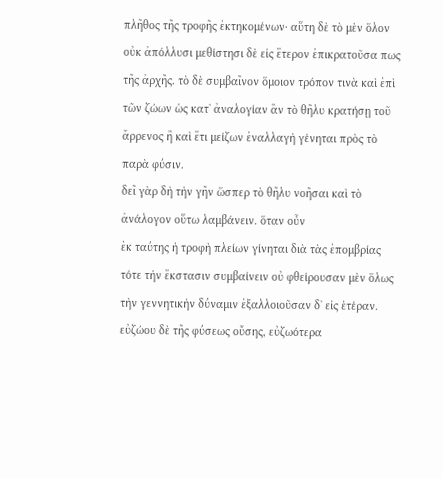πλῆθος τῆς τροφῆς ἐκτηκομένων· αὕτη δὲ τὸ μὲν ὅλον οὐκ ἀπόλλυσι μεθίστησι δὲ εἰς ἕτερον ἐπικρατοῦσα πως τῆς ἀρχῆς. τὸ δὲ συμβαῖνον ὅμοιον τρόπον τινὰ καὶ ἐπὶ τῶν ζώων ὡς κατ᾽ ἀναλογίαν ἂν τὸ θῆλυ κρατήσῃ τοῦ ἄρρενος ἢ καὶ ἔτι μείζων ἐναλλαγὴ γένηται πρὸς τὸ παρὰ φύσιν.
δεῖ γὰρ δὴ τὴν γῆν ὥσπερ τὸ θῆλυ νοῆσαι καὶ τὸ ἀνάλογον οὕτω λαμβάνειν. ὅταν οὖν
ἐκ ταύτης ἡ τροφὴ πλείων γίνηται διὰ τὰς ἐπομβρίας τότε τὴν ἔκστασιν συμβαίνειν οὐ φθείρουσαν μὲν ὅλως τὴν γεννητικὴν δύναμιν ἐξαλλοιοῦσαν δ᾽ εἰς ἑτέραν. εὐζώου δὲ τῆς φύσεως οὔσης, εὐζωότερα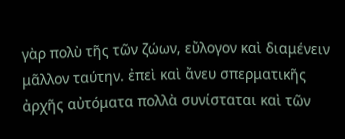γὰρ πολὺ τῆς τῶν ζώων, εὔλογον καὶ διαμένειν μᾶλλον ταύτην. ἐπεὶ καὶ ἄνευ σπερματικῆς ἀρχῆς αὐτόματα πολλὰ συνίσταται καὶ τῶν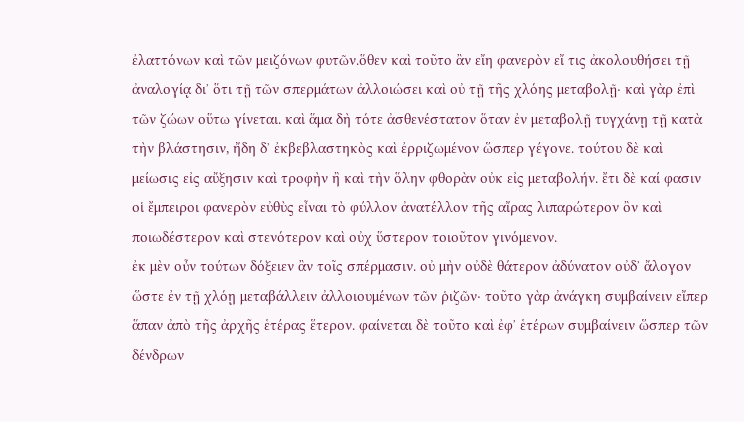ἐλαττόνων καὶ τῶν μειζόνων φυτῶν.ὅθεν καὶ τοῦτο ἂν εἴη φανερὸν εἴ τις ἀκολουθήσει τῇ ἀναλογίᾳ δι᾽ ὅτι τῇ τῶν σπερμάτων ἀλλοιώσει καὶ οὐ τῇ τῆς χλόης μεταβολῇ· καὶ γὰρ ἐπὶ τῶν ζώων οὕτω γίνεται. καὶ ἅμα δὴ τότε ἀσθενέστατον ὅταν ἐν μεταβολῇ τυγχάνῃ τῇ κατὰ τὴν βλάστησιν, ἤδη δ᾽ ἐκβεβλαστηκὸς καὶ ἐρριζωμένον ὥσπερ γέγονε. τούτου δὲ καὶ μείωσις εἰς αὔξησιν καὶ τροφὴν ἢ καὶ τὴν ὅλην φθορὰν οὐκ εἰς μεταβολήν. ἔτι δὲ καί φασιν οἱ ἔμπειροι φανερὸν εὐθὺς εἶναι τὸ φύλλον ἀνατέλλον τῆς αἴρας λιπαρώτερον ὂν καὶ ποιωδέστερον καὶ στενότερον καὶ οὐχ ὕστερον τοιοῦτον γινόμενον.
ἐκ μὲν οὖν τούτων δόξειεν ἂν τοῖς σπέρμασιν. οὐ μὴν οὐδὲ θάτερον ἀδύνατον οὐδ᾽ ἄλογον ὥστε ἐν τῇ χλόῃ μεταβάλλειν ἀλλοιουμένων τῶν ῥιζῶν· τοῦτο γὰρ ἀνάγκη συμβαίνειν εἴπερ ἅπαν ἀπὸ τῆς ἀρχῆς ἑτέρας ἕτερον. φαίνεται δὲ τοῦτο καὶ ἐφ᾽ ἑτέρων συμβαίνειν ὥσπερ τῶν δένδρων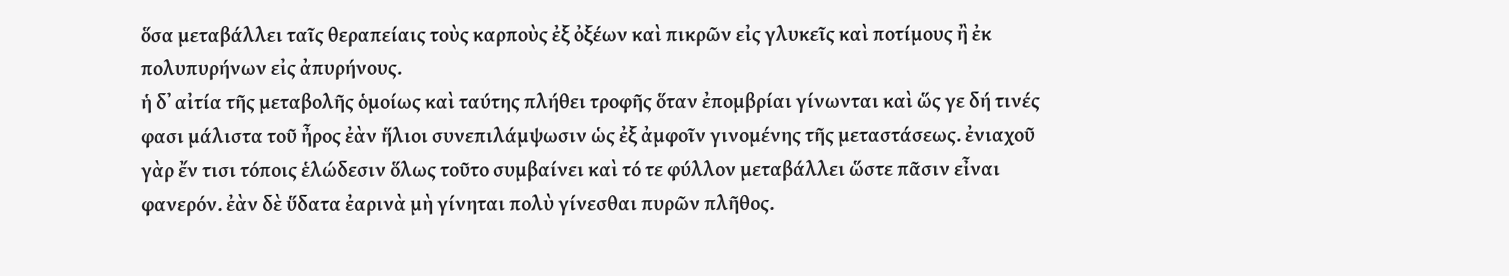ὅσα μεταβάλλει ταῖς θεραπείαις τοὺς καρποὺς ἐξ ὀξέων καὶ πικρῶν εἰς γλυκεῖς καὶ ποτίμους ἢ ἐκ πολυπυρήνων εἰς ἀπυρήνους.
ἡ δ᾽ αἰτία τῆς μεταβολῆς ὁμοίως καὶ ταύτης πλήθει τροφῆς ὅταν ἐπομβρίαι γίνωνται καὶ ὥς γε δή τινές φασι μάλιστα τοῦ ἦρος ἐὰν ἥλιοι συνεπιλάμψωσιν ὡς ἐξ ἀμφοῖν γινομένης τῆς μεταστάσεως. ἐνιαχοῦ γὰρ ἔν τισι τόποις ἑλώδεσιν ὅλως τοῦτο συμβαίνει καὶ τό τε φύλλον μεταβάλλει ὥστε πᾶσιν εἶναι φανερόν. ἐὰν δὲ ὕδατα ἐαρινὰ μὴ γίνηται πολὺ γίνεσθαι πυρῶν πλῆθος.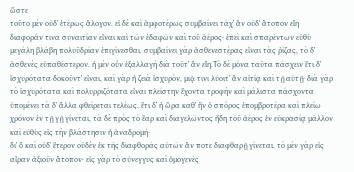ὥστε
τοῦτο μὲν οὐδ᾽ ἑτέρως ἄλογον. εἰ δὲ καὶ ἀμφοτέρως συμβαίνει τάχ᾽ ἂν οὐδ᾽ ἄτοπον εἴη διαφοράν τινα συναιτίαν εἶναι καὶ τῶν ἐδαφῶν καὶ τοῦ ἀέρος· ἐπεὶ καὶ σπαρέντων εὐθὺ μεγάλη βλάβη πολυϋδρίαν ἐπιγίνεσθαι. συμβαίνει γὰρ ἀσθενεστέρας εἶναι τὰς ῥίζας, τὸ δ᾽ ἀσθενὲς εὐπαθέστερον. ἡ μὲν οὖν ἐξαλλαγὴ διὰ τοῦτ᾽ ἂν εἴη.Τὸ δὲ μόνα ταῦτα πάσχειν ἔτι δ᾽ ἰσχυρότατα δοκοῦντ᾽ εἶναι, καὶ γὰρ ἡ ζειὰ ἰσχυρὸν, μιᾷ τινι λύοιτ᾽ ἂν αἰτίᾳ καὶ τῇ αὐτῇ· διὰ γὰρ τὸ ἰσχυρότατα καὶ πολυρριζότατα εἶναι πλείστην ἔχοντα τροφὴν καὶ μάλιστα πάσχοντα ὑπομένει τὰ δ᾽ ἄλλα φθείρεται τελέως. ἔτι δ᾽ ἡ ὥρα καθ᾽ ἣν ὁ σπόρος ἐπομβροτέρα καὶ πλείω χρόνον ἐν τῇ γῇ γίνεται, τὰ δὲ πρὸς τὸ ἔαρ καὶ διαγελῶντος ἤδη τοῦ ἀέρος ἐν εὐκρασίᾳ μᾶλλον καὶ εὐθὺς εἰς τὴν βλάστησιν ἡ ἀναδρομή·
δι᾽ ὃ καὶ οὐδ᾽ ἕτερον οὐδὲν ἐκ τῆς διαφθορᾶς αὐτῶν ἄν ποτε διαφθαρῇ γίνεται. τὸ μὲν γὰρ εἰς αἶραν ἀξιοῦν ἄτοπον· εἰς γὰρ τὸ σύνεγγυς καὶ ὁμογενές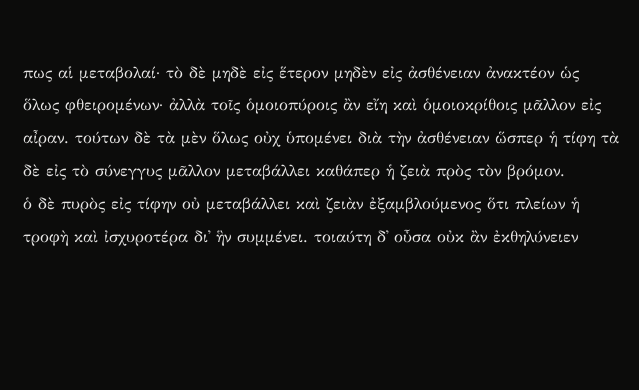πως αἱ μεταβολαί· τὸ δὲ μηδὲ εἰς ἕτερον μηδὲν εἰς ἀσθένειαν ἀνακτέον ὡς ὅλως φθειρομένων· ἀλλὰ τοῖς ὁμοιοπύροις ἂν εἴη καὶ ὁμοιοκρίθοις μᾶλλον εἰς αἶραν. τούτων δὲ τὰ μὲν ὅλως οὐχ ὑπομένει διὰ τὴν ἀσθένειαν ὥσπερ ἡ τίφη τὰ δὲ εἰς τὸ σύνεγγυς μᾶλλον μεταβάλλει καθάπερ ἡ ζειὰ πρὸς τὸν βρόμον.
ὁ δὲ πυρὸς εἰς τίφην οὐ μεταβάλλει καὶ ζειὰν ἐξαμβλούμενος ὅτι πλείων ἡ τροφὴ καὶ ἰσχυροτέρα δι᾽ ἣν συμμένει. τοιαύτη δ᾽ οὖσα οὐκ ἂν ἐκθηλύνειεν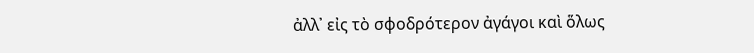ἀλλ᾽ εἰς τὸ σφοδρότερον ἀγάγοι καὶ ὅλως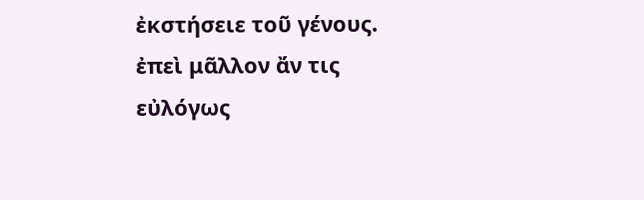ἐκστήσειε τοῦ γένους. ἐπεὶ μᾶλλον ἄν τις εὐλόγως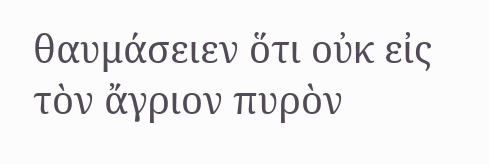θαυμάσειεν ὅτι οὐκ εἰς τὸν ἄγριον πυρὸν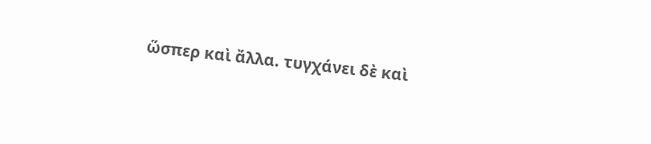ὥσπερ καὶ ἄλλα. τυγχάνει δὲ καὶ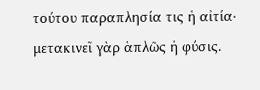τούτου παραπλησία τις ἡ αἰτία· μετακινεῖ γὰρ ἁπλῶς ἡ φύσις.